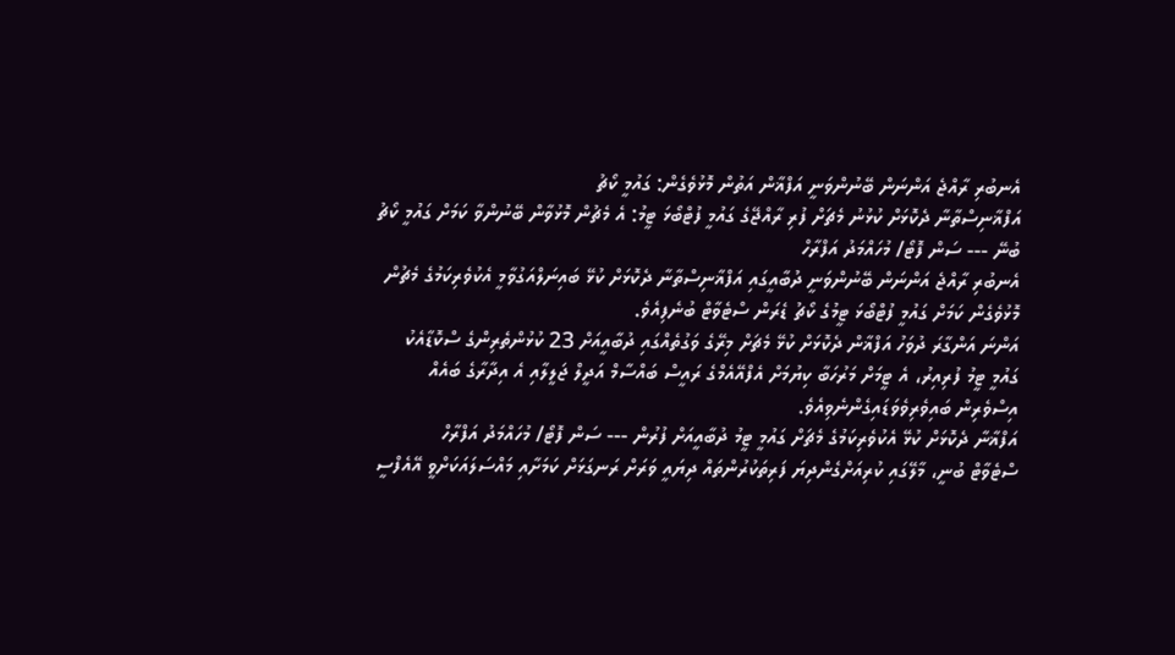އެނބުރި ރާއްޖެ އަންނަން ބޭނުންވަނީ އަފްޣާން އަތުން މޮޅުވެގެން: ގައުމީ ކޯޗު
އަފްޣާނިސްތާނާ ދެކޮޅަށް ކުޅުނު މެޗަށް ފުރި ރާއްޖޭގެ ގައުމީ ފުޓްބޯޅަ ޓީމު: އެ މެޗުން މޮޅުވާން ބޭނުންވާ ކަމަށް ގައުމީ ކޯޗު ބުނޭ --- ސަން ފޮޓޯ/ މުހައްމަދު އަފްރާހް
އެނބުރި ރާއްޖެ އަންނަން ބޭނުންވަނީ ދުބާއީގައި އަފްޣާނިސްތާނާ ދެކޮޅަށް ކުޅޭ ބައިނަލްއަގުވާމީ އެކުވެރިކަމުގެ މެޗުން މޮޅުވެގެން ކަމަށް ގައުމީ ފުޓްބޯޅަ ޓީމުގެ ކޯޗު ޑެރަން ސްޓެވާޓް ބުނެފިއެވެ.
އަންނަ އަންގާރަ ދުވަހު އަފްޣާން ދެކޮޅަށް ކުޅޭ މެޗަށް މިރޭގެ ވަގުތެއްގައި ދުބާއީއަށް 23 ކުޅުންތެރިންގެ ސްކޮޑާއެކު ގައުމީ ޓީމު ފުރިއިރު، އެ ޓީމަށް މަރުހަބާ ކިޔުމަށް އެފްއޭއެމްގެ ރައީސް ބައްސާމް އަދީލް ޖަލީލާއި އެ އިދާރާގެ ބައެއް އިސްވެރިން ބައިވެރިވެވަޑައިގެންނެވިއެވެ.
އަފްޣާނާ ދެކޮޅަށް ކުޅޭ އެކުވެރިކަމުގެ މެޗަށް ގައުމީ ޓީމު ދުބާއީއަށް ފުރުން --- ސަން ފޮޓޯ/ މުހައްމަދު އަފްރާހް
ސްޓެވާޓް ބުނީ، މާލޭގައި ކުރިއަށްގެންދިޔަ ފަރިތަކުރުންތައް ދިޔައީ ވަރަށް ރަނގަޅަށް ކަމަށާއި މައްސަލައަކަށްވީ އޭއެފްސީ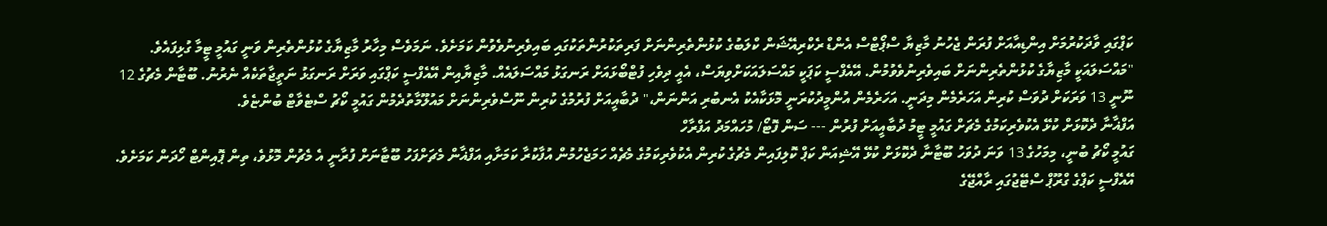ކަޕްގައި ވާދަކުރުމަށް އިންޑިއާއަށް ފުރަން ޖެހުނު މާޒިޔާ ސްޕޯޓްސް އެންޑް ރެކްރިއޭޝަން ކްލަބުގެ ކުޅުންތެރިންނަށް ފަރިތަކުރުންތަކުގައި ބައިވެރިނުވެވުން ކަމަށެވެ. ނަމަވެސް މިހާރު މާޒިޔާގެ ކުޅުންތެރިން ވަނީ ގައުމީ ޓީމާ ގުޅިފައެވެ.
"މައްސަލައަކީ މާޒިޔާގެ ކުޅުންތެރިންނަށް ބައިވެރިނުވެވުމުން. އޭއެފްސީ ކަޕަކީ މައްސަލައަކަށްވިޔަސް، އެއީ ދިވެހި ފުޓްބޯޅައަށް ރަނގަޅު މައްސަލައެއް. މާޒިޔާއިން އޭއެފްސީ ކަޕްގައި ވަރަށް ރަނގަޅު ނަތީޖާތަކެއް ނެރުނު. ބޫޓާން މެޗުގެ 12 ނޫނީ 13 ވަރަކަށް ދުވަސް ކުރިން އަހަރެމެން މިދަނީ. އަހަރެމެން އުންމީދުކުރަނީ މޮޅަކާއެކު އެނބުރި އަންނަން،" ދުބާއީއަށް ފުރުމުގެ ކުރިން ނޫސްވެރިންނަށް މައުލޫމާތުދެމުން ގައުމީ ކޯޗު ސްޓެވާޓް ބުންޏެވެ.
އަފްޣާނާ ދެކޮޅަށް ކުޅޭ އެކުވެރިކަމުގެ މެޗަށް ގައުމީ ޓީމު ދުބާއީއަށް ފުރުން --- ސަން ފޮޓޯ/ މުހައްމަދު އަފްރާހް
ގައުމީ ކޯޗު ބުނީ، މިމަހުގެ 13 ވަނަ ދުވަހު ބޫޓާނާ ދެކޮޅަށް ކުޅޭ އޭޝިއަން ކަޕް ކޮލިފައިން މެޗުގެ ކުރިން އެކުވެރިކަމުގެ މެޗެއް ހަމަޖެހުމުން އުފާކުރާ ކަމަށާއި އަފްޣާން މެޗަށްފަހު ބޫޓާނަށް ފުރާނީ އެ މެޗުން މޮޅުވެ، ތިން ޕޮއިންޓް ހޯދަން ކަމަށެވެ.
އޭއެފްސީ ކަޕްގެ ގްރޫޕް ސްޓޭޖުގައި ރާއްޖޭގެ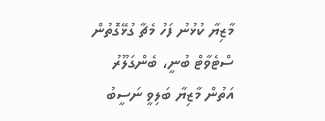މާޒިޔާ ކުޅުނު ފަހު މެޗާ ގުޅޭގޮތުން ސްޓެވާޓް ބުނީ، ބެންގަލޫރު އަތުން މާޒިޔާ ބަލިވީ ނަސީބު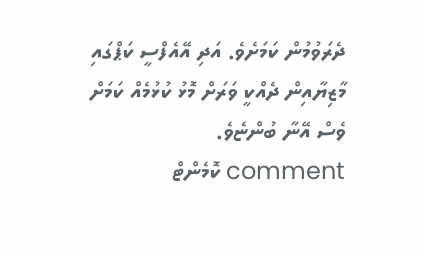ދެރަވުމުން ކަމަށެވެ. އަދި އޭއެފްސީ ކަޕްގައި މާޒިޔާއިން ދެއްކީ ވަރަށް މޮޅު ކުޅުމެއް ކަމަށް ވެސް އޭނާ ބުންޏެވެ.
comment ކޮމެންޓް